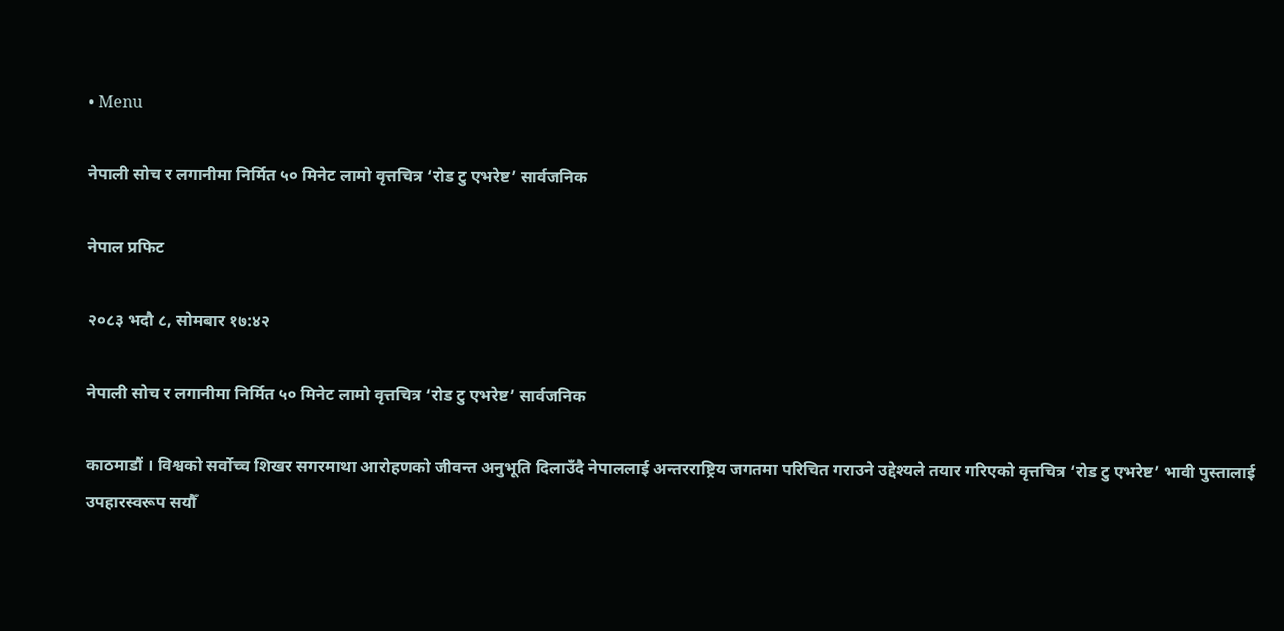• Menu

नेपाली सोच र लगानीमा निर्मित ५० मिनेट लामो वृत्तचित्र ‘रोड टु एभरेष्ट’ सार्वजनिक

नेपाल प्रफिट

२०८३ भदौ ८, सोमबार १७:४२

नेपाली सोच र लगानीमा निर्मित ५० मिनेट लामो वृत्तचित्र ‘रोड टु एभरेष्ट’ सार्वजनिक

काठमाडौं । विश्वको सर्वोच्च शिखर सगरमाथा आरोहणको जीवन्त अनुभूति दिलाउँदै नेपाललाई अन्तरराष्ट्रिय जगतमा परिचित गराउने उद्देश्यले तयार गरिएको वृत्तचित्र ‘रोड टु एभरेष्ट’ भावी पुस्तालाई उपहारस्वरूप सयौँ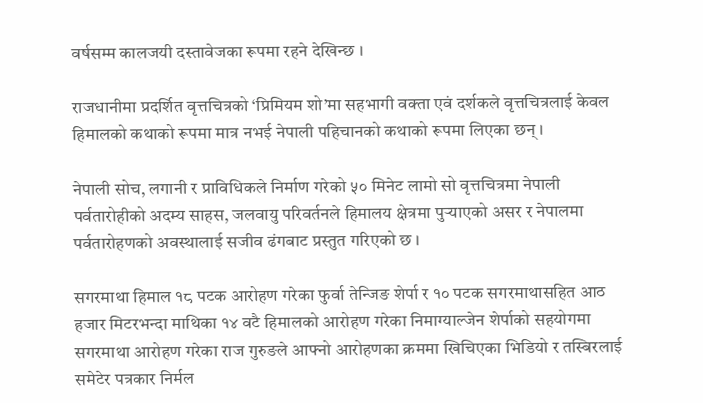वर्षसम्म कालजयी दस्तावेजका रूपमा रहने देखिन्छ ।

राजधानीमा प्रदर्शित वृत्तचित्रको ‘प्रिमियम शो’मा सहभागी वक्ता एवं दर्शकले वृत्तचित्रलाई केवल हिमालको कथाको रूपमा मात्र नभई नेपाली पहिचानको कथाको रूपमा लिएका छन् ।

नेपाली सोच, लगानी र प्राविधिकले निर्माण गरेको ५० मिनेट लामो सो वृत्तचित्रमा नेपाली पर्वतारोहीको अदम्य साहस, जलवायु परिवर्तनले हिमालय क्षेत्रमा पुर्‍याएको असर र नेपालमा पर्वतारोहणको अवस्थालाई सजीव ढंगबाट प्रस्तुत गरिएको छ ।

सगरमाथा हिमाल १८ पटक आरोहण गरेका फुर्वा तेन्जिङ शेर्पा र १० पटक सगरमाथासहित आठ हजार मिटरभन्दा माथिका १४ वटै हिमालको आरोहण गरेका निमाग्याल्जेन शेर्पाको सहयोगमा सगरमाथा आरोहण गरेका राज गुरुङले आफ्नो आरोहणका क्रममा खिचिएका भिडियो र तस्बिरलाई समेटेर पत्रकार निर्मल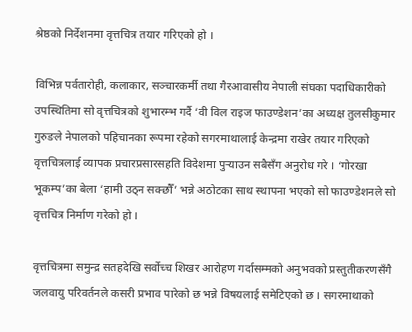श्रेष्ठको निर्देशनमा वृत्तचित्र तयार गरिएको हो ।

विभिन्न पर्वतारोही, कलाकार, सञ्चारकर्मी तथा गैरआवासीय नेपाली संघका पदाधिकारीको उपस्थितिमा सो वृत्तचित्रको शुभारम्भ गर्दै ‘वी विल राइज फाउण्डेशन’का अध्यक्ष तुलसीकुमार गुरुङले नेपालको पहिचानका रूपमा रहेको सगरमाथालाई केन्द्रमा राखेर तयार गरिएको वृत्तचित्रलाई व्यापक प्रचारप्रसारसहति विदेशमा पुर्‍याउन सबैसँग अनुरोध गरे । ‘गोरखा भूकम्प’का बेला ‘हामी उठ्न सक्छौँ’ भन्ने अठोटका साथ स्थापना भएको सो फाउण्डेशनले सो वृत्तचित्र निर्माण गरेको हो ।

वृत्तचित्रमा समुन्द्र सतहदेखि सर्वोच्च शिखर आरोहण गर्दासम्मको अनुभवको प्रस्तुतीकरणसँगै जलवायु परिवर्तनले कसरी प्रभाव पारेको छ भन्ने विषयलाई समेटिएको छ । सगरमाथाको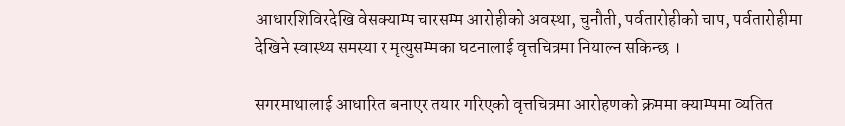आधारशिविरदेखि वेसक्याम्प चारसम्म आरोहीको अवस्था, चुनौती, पर्वतारोहीको चाप, पर्वतारोहीमा देखिने स्वास्थ्य समस्या र मृत्युसम्मका घटनालाई वृत्तचित्रमा नियाल्न सकिन्छ ।

सगरमाथालाई आधारित बनाएर तयार गरिएको वृत्तचित्रमा आरोहणको क्रममा क्याम्पमा व्यतित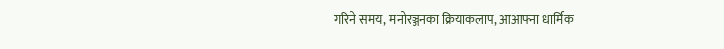गरिने समय, मनोरञ्जनका क्रियाकलाप, आआफ्ना धार्मिक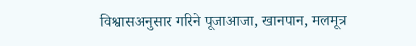विश्वासअनुसार गरिने पूजाआजा, खानपान, मलमूत्र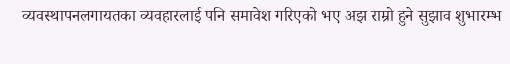व्यवस्थापनलगायतका व्यवहारलाई पनि समावेश गरिएको भए अझ राम्रो हुने सुझाव शुभारम्भ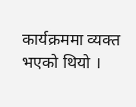कार्यक्रममा व्यक्त भएको थियो ।